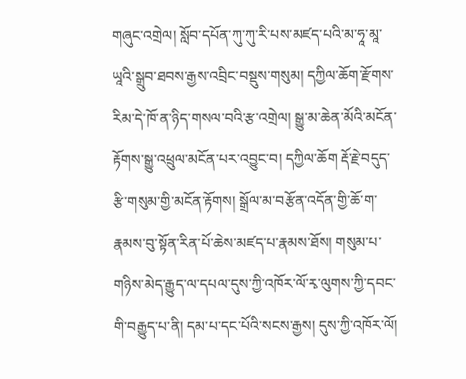གཞུང་འགྲེལ། སློབ་དཔོན་ཀུ་ཀུ་རི་པས་མཛད་པའི་མ་ཧཱ་མཱ་ཡཱའི་སྒྲུབ་ཐབས་རྒྱས་འབྲིང་བསྡུས་གསུམ། དཀྱིལ་ཆོག་རྫོགས་རིམ་དེ་ཁོ་ན་ཉིད་གསལ་བའི་རྩ་འགྲེལ། སྒྱུ་མ་ཆེན་མོའི་མངོན་རྟོགས་སྒྱུ་འཕྲུལ་མངོན་པར་འབྱུང་བ། དཀྱིལ་ཆོག རྡོ་རྗེ་བདུད་རྩི་གསུམ་གྱི་མངོན་རྟོགས། སྒྲོལ་མ་བརྩོན་འདོན་གྱི་ཆོ་ག་རྣམས་བུ་སྟོན་རིན་པོ་ཆེས་མཛད་པ་རྣམས་ཐོས། གསུམ་པ་གཉིས་མེད་རྒྱུད་ལ་དཔལ་དུས་ཀྱི་འཁོར་ལོ་རྭ་ལུགས་ཀྱི་དབང་གི་བརྒྱུད་པ་ནི། དམ་པ་དང་པོའི་སངས་རྒྱས། དུས་ཀྱི་འཁོར་ལོ།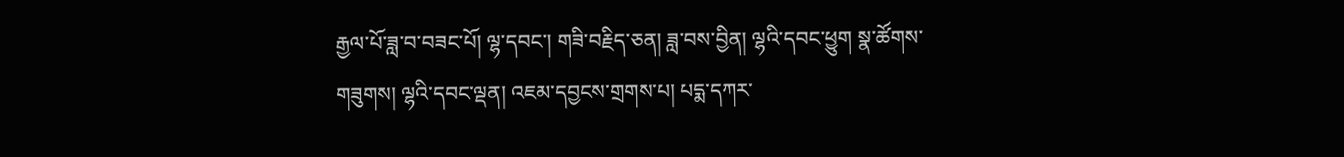རྒྱལ་པོ་ཟླ་བ་བཟང་པོ། ལྷ་དབང་། གཟི་བརྗིད་ཅན། ཟླ་བས་བྱིན། ལྷའི་དབང་ཕྱུག སྣ་ཚོགས་གཟུགས། ལྷའི་དབང་ལྡན། འཇམ་དབྱངས་གྲགས་པ། པདྨ་དཀར་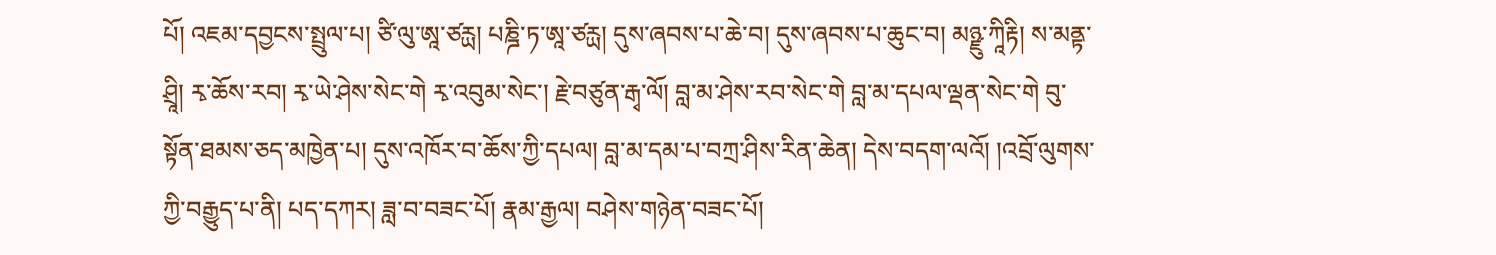པོ། འཇམ་དབྱངས་སྤྲུལ་པ། ཙི་ལུ་ཨཱ་ཙརྻ། པཎྜི་ཏ་ཨཱ་ཙརྻ། དུས་ཞབས་པ་ཆེ་བ། དུས་ཞབས་པ་ཆུང་བ། མཉྫུ་ཀཱིརྟི། ས་མནྟ་ཤྲཱི། རྭ་ཆོས་རབ། རྭ་ཡེ་ཤེས་སེང་གེ རྭ་འབུམ་སེང་། རྗེ་བཙུན་རྒྭ་ལོ། བླ་མ་ཤེས་རབ་སེང་གེ བླ་མ་དཔལ་ལྡན་སེང་གེ བུ་སྟོན་ཐམས་ཅད་མཁྱེན་པ། དུས་འཁོར་བ་ཆོས་ཀྱི་དཔལ། བླ་མ་དམ་པ་བཀྲ་ཤིས་རིན་ཆེན། དེས་བདག་ལའོ། །འབྲོ་ལུགས་ཀྱི་བརྒྱུད་པ་ནི། པད་དཀར། ཟླ་བ་བཟང་པོ། རྣམ་རྒྱལ། བཤེས་གཉེན་བཟང་པོ།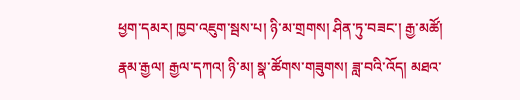ཕྱག་དམར། ཁྱབ་འཇུག་སྦས་པ། ཉི་མ་གྲགས། ཤིན་ཏུ་བཟང་། རྒྱ་མཚོ། རྣམ་རྒྱལ། རྒྱལ་དཀའ། ཉི་མ། སྣ་ཚོགས་གཟུགས། ཟླ་བའི་འོད། མཐའ་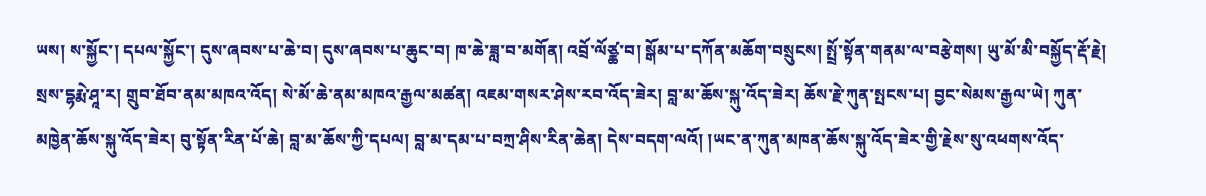ཡས། ས་སྐྱོང་། དཔལ་སྐྱོང་། དུས་ཞབས་པ་ཆེ་བ། དུས་ཞབས་པ་ཆུང་བ། ཁ་ཆེ་ཟླ་བ་མགོན། འབྲོ་ལོཙྪ་བ། སྒོམ་པ་དཀོན་མཆོག་བསྲུངས། སྤྲོ་སྟོན་གནམ་ལ་བརྩེགས། ཡུ་མོ་མི་བསྐྱོད་རྡོ་རྗེ། སྲས་དྷརྨེ་ཤཱ་ར། གྲུབ་ཐོབ་ནམ་མཁའ་འོད། སེ་མོ་ཆེ་ནམ་མཁའ་རྒྱལ་མཚན། འཇམ་གསར་ཤེས་རབ་འོད་ཟེར། བླ་མ་ཆོས་སྐུ་འོད་ཟེར། ཆོས་རྗེ་ཀུན་སྤངས་པ། བྱང་སེམས་རྒྱལ་ཡེ། ཀུན་མཁྱེན་ཆོས་སྐུ་འོད་ཟེར། བུ་སྟོན་རིན་པོ་ཆེ། བླ་མ་ཆོས་ཀྱི་དཔལ། བླ་མ་དམ་པ་བཀྲ་ཤིས་རིན་ཆེན། དེས་བདག་ལའོ། །ཡང་ན་ཀུན་མཁན་ཆོས་སྐུ་འོད་ཟེར་གྱི་རྗེས་སུ་འཕགས་འོད་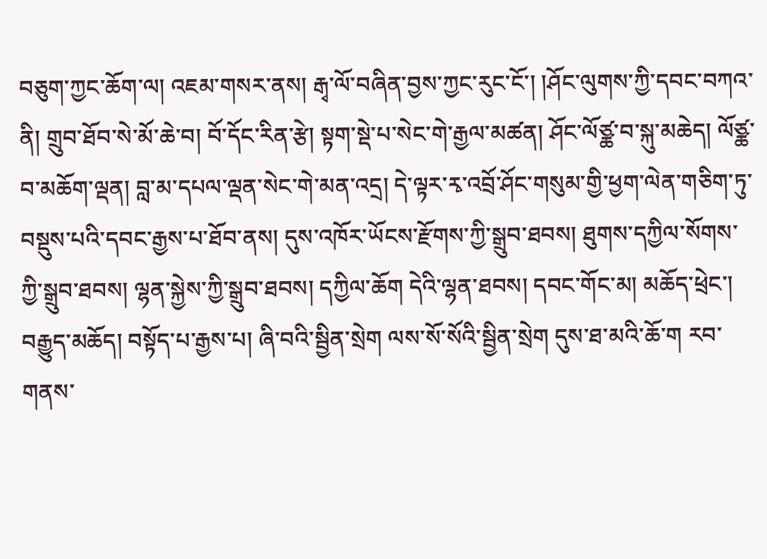བཅུག་ཀྱང་ཆོག་ལ། འཇམ་གསར་ནས། རྒྭ་ལོ་བཞིན་བྱས་ཀྱང་རུང་ངོ་། །ཤོང་ལུགས་ཀྱི་དབང་བཀའ་ནི། གྲུབ་ཐོབ་སེ་མོ་ཆེ་བ། བོ་དོང་རིན་རྩེ། སྟག་སྡེ་པ་སེང་གེ་རྒྱལ་མཚན། ཤོང་ལོཙྪ་བ་སྐུ་མཆེད། ལོཙྪ་བ་མཆོག་ལྡན། བླ་མ་དཔལ་ལྡན་སེང་གེ་མན་འདྲ། དེ་ལྟར་རྭ་འབྲོ་ཤོང་གསུམ་གྱི་ཕྱག་ལེན་གཅིག་ཏུ་བསྡུས་པའི་དབང་རྒྱས་པ་ཐོབ་ནས། དུས་འཁོར་ཡོངས་རྫོགས་ཀྱི་སྒྲུབ་ཐབས། ཐུགས་དཀྱིལ་སོགས་ཀྱི་སྒྲུབ་ཐབས། ལྷན་སྐྱེས་ཀྱི་སྒྲུབ་ཐབས། དཀྱིལ་ཆོག དེའི་ལྷན་ཐབས། དབང་གོང་མ། མཆོད་ཕྲེང་། བརྒྱུད་མཆོད། བསྟོད་པ་རྒྱས་པ། ཞི་བའི་སྦྱིན་སྲེག ལས་སོ་སོའི་སྦྱིན་སྲེག དུས་ཐ་མའི་ཆོ་ག རབ་གནས་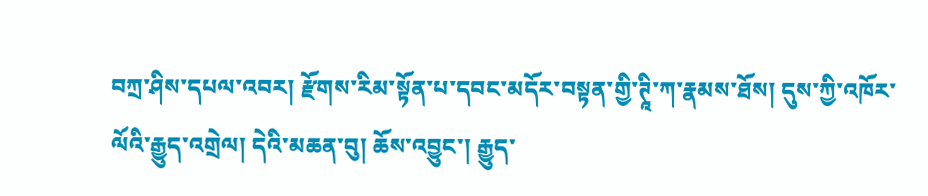བཀྲ་ཤིས་དཔལ་འབར། རྫོགས་རིམ་སྟོན་པ་དབང་མདོར་བསྟན་གྱི་ཊཱི་ཀ་རྣམས་ཐོས། དུས་ཀྱི་འཁོར་ལོའི་རྒྱུད་འགྲེལ། དེའི་མཆན་བུ། ཆོས་འབྱུང་། རྒྱུད་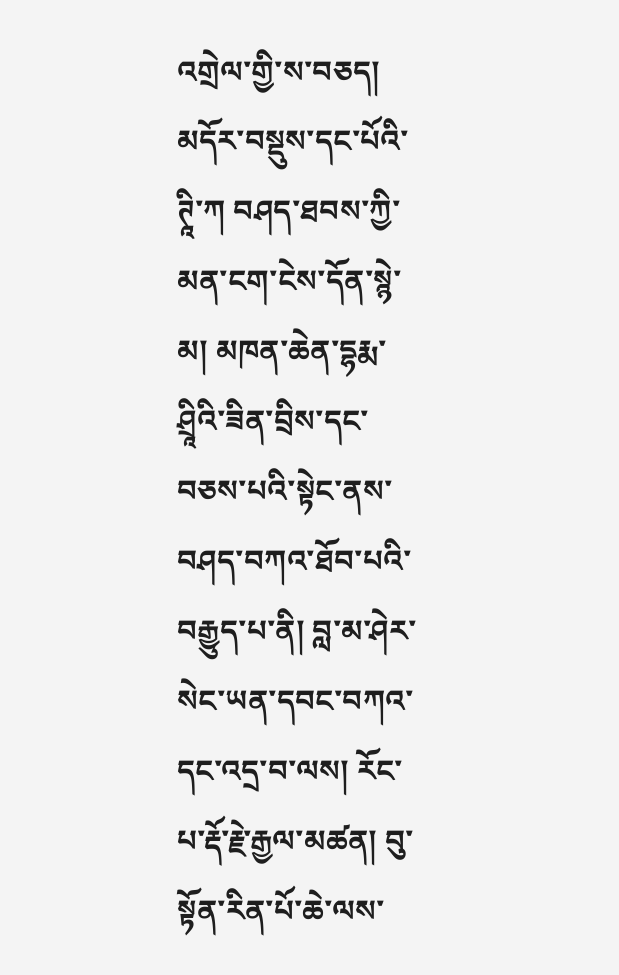འགྲེལ་གྱི་ས་བཅད། མདོར་བསྡུས་དང་པོའི་ཊཱི་ཀ བཤད་ཐབས་ཀྱི་མན་ངག་ངེས་དོན་སྙེ་མ། མཁན་ཆེན་དྷརྨ་ཤྲཱིའི་ཟིན་བྲིས་དང་བཅས་པའི་སྟེང་ནས་བཤད་བཀའ་ཐོབ་པའི་བརྒྱུད་པ་ནི། བླ་མ་ཤེར་སེང་ཡན་དབང་བཀའ་དང་འདྲ་བ་ལས། རོང་པ་རྡོ་རྗེ་རྒྱལ་མཚན། བུ་སྟོན་རིན་པོ་ཆེ་ལས་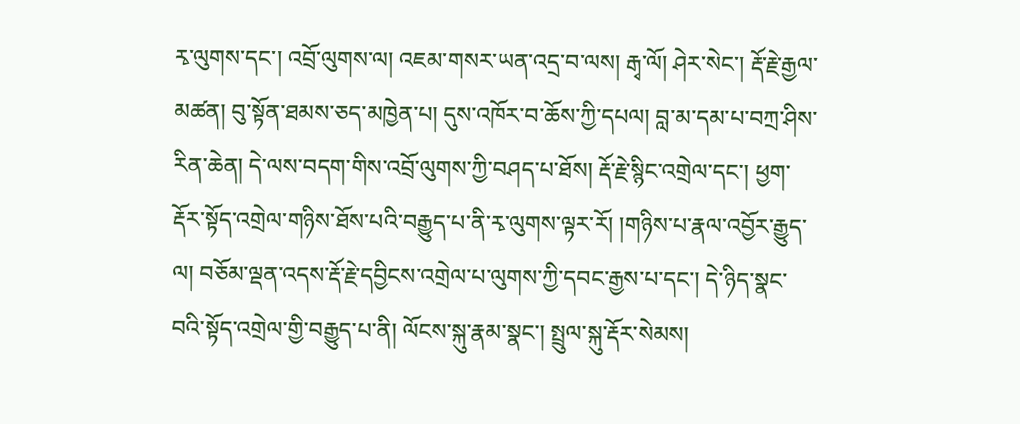རྭ་ལུགས་དང་། འབྲོ་ལུགས་ལ། འཇམ་གསར་ཡན་འདྲ་བ་ལས། རྒྭ་ལོ། ཤེར་སེང་། རྡོ་རྗེ་རྒྱལ་མཚན། བུ་སྟོན་ཐམས་ཅད་མཁྱེན་པ། དུས་འཁོར་བ་ཆོས་ཀྱི་དཔལ། བླ་མ་དམ་པ་བཀྲ་ཤིས་རིན་ཆེན། དེ་ལས་བདག་གིས་འབྲོ་ལུགས་ཀྱི་བཤད་པ་ཐོས། རྡོ་རྗེ་སྙིང་འགྲེལ་དང་། ཕྱག་རྡོར་སྟོད་འགྲེལ་གཉིས་ཐོས་པའི་བརྒྱུད་པ་ནི་རྭ་ལུགས་ལྟར་རོ། །གཉིས་པ་རྣལ་འབྱོར་རྒྱུད་ལ། བཅོམ་ལྡན་འདས་རྡོ་རྗེ་དབྱིངས་འགྲེལ་པ་ལུགས་ཀྱི་དབང་རྒྱས་པ་དང་། དེ་ཉིད་སྣང་བའི་སྟོད་འགྲེལ་གྱི་བརྒྱུད་པ་ནི། ལོངས་སྐུ་རྣམ་སྣང་། སྤྲུལ་སྐུ་རྡོར་སེམས།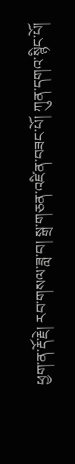ཕྱག་ན་རྡོ་རྗེ། རབ་གསལ་ཟླ་བ། སྒྲ་གཅན་འཛིན་བཟང་པོ། ཀུན་དགའ་སྙིང་པོ།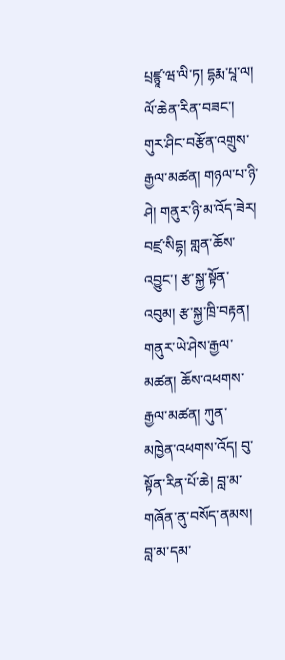པྲཛྙཱ་ཝ་ལི་ཏ། དྷརྨ་པཱ་ལ། ལོ་ཆེན་རིན་བཟང་། གུར་ཤིང་བརྩོན་འགྲུས་རྒྱལ་མཚན། གཉལ་པ་ཉི་ཤེ། གནུར་ཉི་མ་འོད་ཟེར། བཛྲ་སིདྷ། གླན་ཆོས་འབྱུང་། རྩ་སྐྱ་སྟོན་འབུམ། རྩ་སྐྱ་ཁྲི་བརྟན། གནུར་ཡེ་ཤེས་རྒྱལ་མཚན། ཆོས་འཕགས་རྒྱལ་མཚན། ཀུན་མཁྱེན་འཕགས་འོད། བུ་སྟོན་རིན་པོ་ཆེ། བླ་མ་གཞོན་ནུ་བསོད་ནམས། བླ་མ་དམ་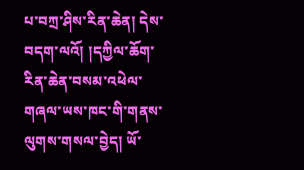པ་བཀྲ་ཤིས་རིན་ཆེན། དེས་བདག་ལའོ། །དཀྱིལ་ཆོག་རིན་ཆེན་བསམ་འཕེལ་གཞལ་ཡས་ཁང་གི་གནས་ལུགས་གསལ་བྱེད། ཡོ་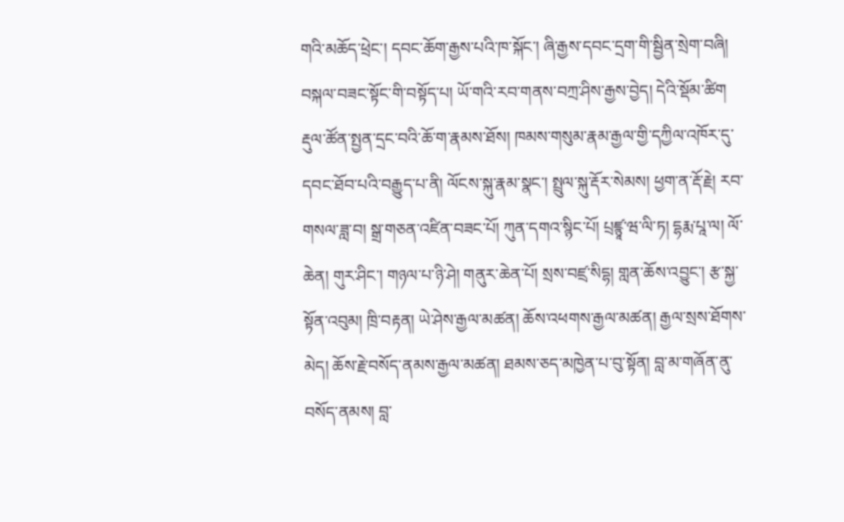གའི་མཆོད་ཕྲེང་། དབང་ཆོག་རྒྱས་པའི་ཁ་སྐོང་། ཞི་རྒྱས་དབང་དྲག་གི་སྦྱིན་སྲེག་བཞི། བསྐལ་བཟང་སྟོང་གི་བསྟོད་པ། ཡོ་གའི་རབ་གནས་བཀྲ་ཤིས་རྒྱས་བྱེད། དེའི་སྡོམ་ཚིག རྡུལ་ཚོན་སྤྱན་དྲང་བའི་ཆོ་ག་རྣམས་ཐོས། ཁམས་གསུམ་རྣམ་རྒྱལ་གྱི་དཀྱིལ་འཁོར་དུ་དབང་ཐོབ་པའི་བརྒྱུད་པ་ནི། ལོངས་སྐུ་རྣམ་སྣང་། སྤྲུལ་སྐུ་རྡོར་སེམས། ཕྱག་ན་རྡོ་རྗེ། རབ་གསལ་ཟླ་བ། སྒྲ་གཅན་འཛིན་བཟང་པོ། ཀུན་དགའ་སྙིང་པོ། པྲཛྙཱ་ཝ་ལི་ཏ། དྷརྨ་པཱ་ལ། ལོ་ཆེན། གུར་ཤིང་། གཉལ་པ་ཉི་ཤེ། གནུར་ཆེན་པོ། སྲས་བཛྲ་སིདྷ། གླན་ཆོས་འབྱུང་། རྩ་སྐྱ་སྟོན་འབུམ། ཁྲི་བརྟན། ཡེ་ཤེས་རྒྱལ་མཚན། ཆོས་འཕགས་རྒྱལ་མཚན། རྒྱལ་སྲས་ཐོགས་མེད། ཆོས་རྗེ་བསོད་ནམས་རྒྱལ་མཚན། ཐམས་ཅད་མཁྱེན་པ་བུ་སྟོན། བླ་མ་གཞོན་ནུ་བསོད་ནམས། བླ་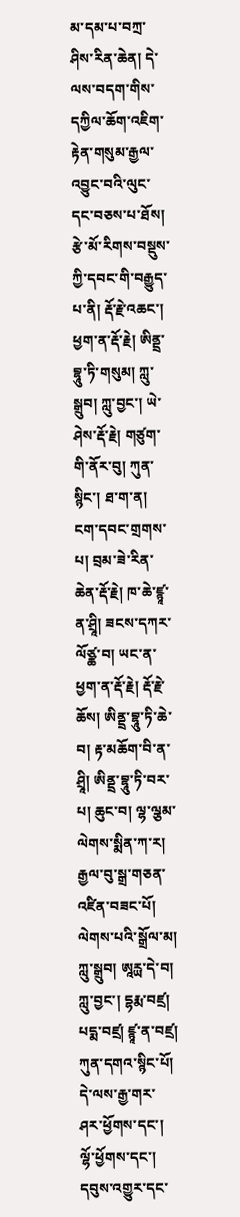མ་དམ་པ་བཀྲ་ཤིས་རིན་ཆེན། དེ་ལས་བདག་གིས་དཀྱིལ་ཆོག་འཇིག་རྟེན་གསུམ་རྒྱལ་འབྱུང་བའི་ལུང་དང་བཅས་པ་ཐོས། རྩེ་མོ་རིགས་བསྡུས་ཀྱི་དབང་གི་བརྒྱུད་པ་ནི། རྡོ་རྗེ་འཆང་། ཕྱག་ན་རྡོ་རྗེ། ཨིནྡྲ་བྷཱུ་ཏི་གསུམ། ཀླུ་སྒྲུབ། ཀླུ་བྱང་། ཡེ་ཤེས་རྡོ་རྗེ། གཙུག་གི་ནོར་བུ། ཀུན་སྙིང་། ཐ་ག་ན། ངག་དབང་གྲགས་པ། བྲམ་ཟེ་རིན་ཆེན་རྡོ་རྗེ། ཁ་ཆེ་ཛྙཱ་ན་ཤྲཱི། ཟངས་དཀར་ལོཙྪ་བ། ཡང་ན་ཕྱག་ན་རྡོ་རྗེ། རྡོ་རྗེ་ཆོས། ཨིནྡྲ་བྷཱུ་ཏི་ཆེ་བ། རྟ་མཆོག་བི་ན་ཤྲཱི། ཨིནྡྲ་བྷཱུ་ཏི་བར་པ། ཆུང་བ། ལྷ་ལྕམ་ལེགས་སྨིན་ཀ་ར། རྒྱལ་བུ་སྒྲ་གཅན་འཛིན་བཟང་པོ། ལེགས་པའི་སྒྲོལ་མ། ཀླུ་སྒྲུབ། ཨཱརྻ་དེ་བ། ཀླུ་བྱང་། དྷརྨ་བཛྲ། པདྨ་བཛྲ། ཛྙཱ་ན་བཛྲ། ཀུན་དགའ་སྙིང་པོ། དེ་ལས་རྒྱ་གར་ཤར་ཕྱོགས་དང་། ལྷོ་ཕྱོགས་དང་། དབུས་འགྱུར་དང་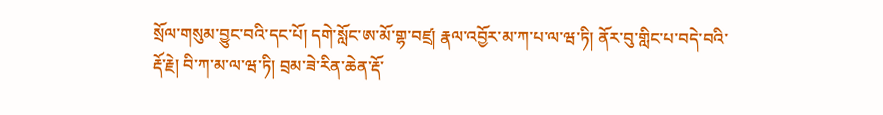སྲོལ་གསུམ་བྱུང་བའི་དང་པོ། དགེ་སློང་ཨ་མོ་གྷ་བཛྲ། རྣལ་འབྱོར་མ་ཀ་པ་ལ་ཝ་ཏི། ནོར་བུ་གླིང་པ་བདེ་བའི་རྡོ་རྗེ། བི་ཀ་མ་ལ་ཝ་ཏི། བྲམ་ཟེ་རིན་ཆེན་རྡོ་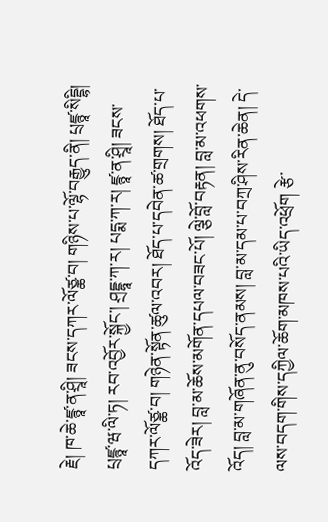རྗེ། ཁ་ཆེ་ཛྙཱ་ན་ཤྲཱི། ཟངས་དཀར་ལོཙྪ་བ། གཉིས་པ་ལྷོ་བརྒྱུད་ནི། པྲཛྙཱ་སིདྡྷི། པྲཛྙཱ་ཝ་ལི་ཏ། རབ་འབྱོར་སྐྱོང་། ཤྲདྡྷཱ་ཀ་ར། པདྨ་ཀ་ར། ཛྙཱ་ན་ཤྲཱི། ཟངས་དཀར་ལོཙྪ་བ། གཉེན་སྟོན་ཚུལ་འབར། ཐོད་པ་དབེན་ཚ་གྲགས། ཐོད་པ་འོད་ཟེར། བླ་མ་ཆོས་མགོན་དཔལ་བཟང་པོ། ལྕེ་བློ་བརྟན། བླ་མ་འཕགས་འོད། བླ་མ་གཞོན་ནུ་བསོད་ནམས། བླ་མ་དམ་པ་བཀྲ་ཤིས་རིན་ཆེན། དེ་ལས་བདག་གིས་དཀྱིལ་ཆོག་མཁས་པའི་ཡིད་འཕྲོག རྩེ་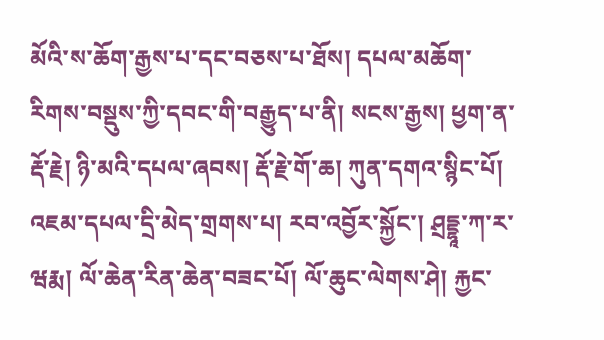མོའི་ས་ཆོག་རྒྱས་པ་དང་བཅས་པ་ཐོས། དཔལ་མཆོག་རིགས་བསྡུས་ཀྱི་དབང་གི་བརྒྱུད་པ་ནི། སངས་རྒྱས། ཕྱག་ན་རྡོ་རྗེ། ཉི་མའི་དཔལ་ཞབས། རྡོ་རྗེ་གོ་ཆ། ཀུན་དགའ་སྙིང་པོ། འཇམ་དཔལ་དྲི་མེད་གྲགས་པ། རབ་འབྱོར་སྐྱོང་། ཤྲདྡྷཱ་ཀ་ར་ཝརྨ། ལོ་ཆེན་རིན་ཆེན་བཟང་པོ། ལོ་ཆུང་ལེགས་ཤེ། རྐྱང་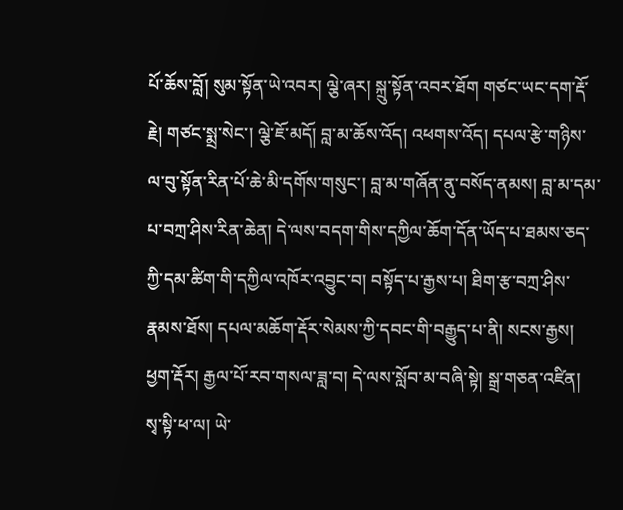པོ་ཆོས་བློ། སུམ་སྟོན་ཡེ་འབར། ལྕེ་ཞར། སྐྲུ་སྟོན་འབར་ཐོག གཙང་ཡང་དག་རྡོ་རྗེ། གཙང་སྨྲ་སེང་། ལྕེ་ཇོ་མདོ། བླ་མ་ཆོས་འོད། འཕགས་འོད། དཔལ་རྩེ་གཉིས་ལ་བུ་སྟོན་རིན་པོ་ཆེ་མི་དགོས་གསུང་། བླ་མ་གཞོན་ནུ་བསོད་ནམས། བླ་མ་དམ་པ་བཀྲ་ཤིས་རིན་ཆེན། དེ་ལས་བདག་གིས་དཀྱིལ་ཆོག་དོན་ཡོད་པ་ཐམས་ཅད་ཀྱི་དམ་ཚིག་གི་དཀྱིལ་འཁོར་འབྱུང་བ། བསྟོད་པ་རྒྱས་པ། ཐིག་རྩ་བཀྲ་ཤིས་རྣམས་ཐོས། དཔལ་མཆོག་རྡོར་སེམས་ཀྱི་དབང་གི་བརྒྱུད་པ་ནི། སངས་རྒྱས། ཕྱག་རྡོར། རྒྱལ་པོ་རབ་གསལ་ཟླ་བ། དེ་ལས་སློབ་མ་བཞི་སྟེ། སྒྲ་གཅན་འཛིན། སྭ་སྟི་ཕ་ལ། ཡེ་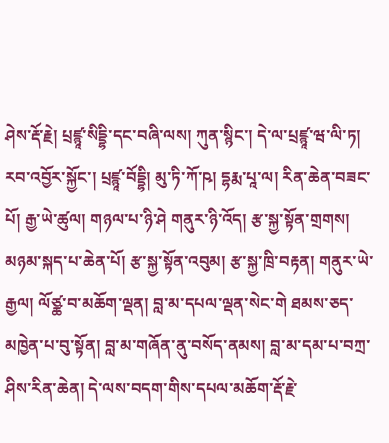ཤེས་རྡོ་རྗེ། པྲཛྙཱ་སིདྡྷི་དང་བཞི་ལས། ཀུན་སྙིང་། དེ་ལ་པྲཛྙཱ་ཝ་ལི་ཏ། རབ་འབྱོར་སྐྱོང་། པྲཛྙཱ་བོདྡྷི། མུ་ཏི་ཀོ་ཥ། དྷརྨ་པཱ་ལ། རིན་ཆེན་བཟང་པོ། རྒྱ་ཡེ་ཚུལ། གཉལ་པ་ཉི་ཤེ གནུར་ཉི་འོད། རྩ་སྐྱ་སྟོན་གྲགས། མཉམ་སྐད་པ་ཆེན་པོ། རྩ་སྐྱ་སྟོན་འབུམ། རྩ་སྐྱ་ཁྲི་བརྟན། གནུར་ཡེ་རྒྱལ། ལོཙྪ་བ་མཆོག་ལྡན། བླ་མ་དཔལ་ལྡན་སེང་གེ ཐམས་ཅད་མཁྱེན་པ་བུ་སྟོན། བླ་མ་གཞོན་ནུ་བསོད་ནམས། བླ་མ་དམ་པ་བཀྲ་ཤིས་རིན་ཆེན། དེ་ལས་བདག་གིས་དཔལ་མཆོག་རྡོ་རྗེ་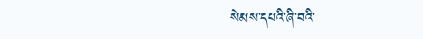སེམས་དཔའི་ཞི་བའི་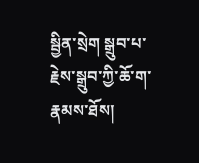སྦྱིན་སྲེག སྒྲུབ་པ་རྗེས་སྒྲུབ་ཀྱི་ཆོ་ག་རྣམས་ཐོས།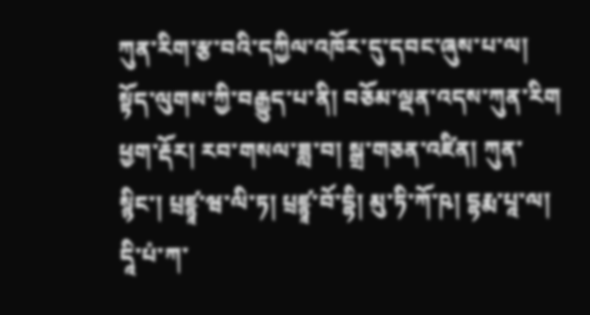ཀུན་རིག་རྩ་བའི་དཀྱིལ་འཁོར་དུ་དབང་ཞུས་པ་ལ། སྟོད་ལུགས་ཀྱི་བརྒྱུད་པ་ནི། བཅོམ་ལྡན་འདས་ཀུན་རིག ཕྱག་རྡོར། རབ་གསལ་ཟླ་བ། སྒྲ་གཅན་འཛིན། ཀུན་སྙིང་། པྲཛྙཱ་ཝ་ལི་ཏ། པྲཛྙཱ་བོ་དྷི། མུ་ཏི་ཀོ་ཥ། དྷརྨ་པཱ་ལ། དཱི་པཾ་ཀ་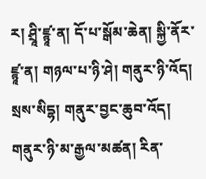ར། ཤྲཱི་ཛྙཱ་ན། དོ་པ་སྒོམ་ཆེན། སྐྱི་ནོར་ཛྙཱ་ན། གཉལ་པ་ཉི་ཤེ། གནུར་ཉི་འོད། སྲས་སིདྷ། གནུར་བྱང་ཆུབ་འོད། གནུར་ཉི་མ་རྒྱལ་མཚན། རིན་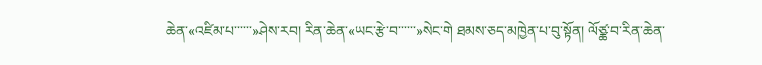ཆེན་«འཛིམ་པ་་་་་་»ཤེས་རབ། རིན་ཆེན་«ཡང་རྩེ་བ་་་་་་»སེང་གེ ཐམས་ཅད་མཁྱེན་པ་བུ་སྟོན། ལོཙྪ་བ་རིན་ཆེན་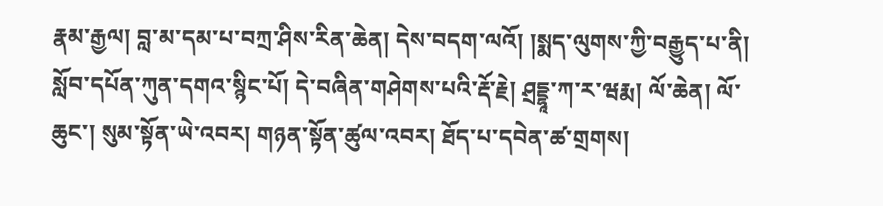རྣམ་རྒྱལ། བླ་མ་དམ་པ་བཀྲ་ཤིས་རིན་ཆེན། དེས་བདག་ལའོ། །སྨད་ལུགས་ཀྱི་བརྒྱུད་པ་ནི། སློབ་དཔོན་ཀུན་དགའ་སྙིང་པོ། དེ་བཞིན་གཤེགས་པའི་རྡོ་རྗེ། ཤྲདྡྷཱ་ཀ་ར་ཝརྨ། ལོ་ཆེན། ལོ་ཆུང་། སུམ་སྟོན་ཡེ་འབར། གཉན་སྟོན་ཚུལ་འབར། ཐོད་པ་དབེན་ཚ་གྲགས།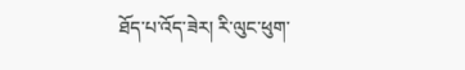ཐོད་པ་འོད་ཟེར། རི་ལུང་ཕུག་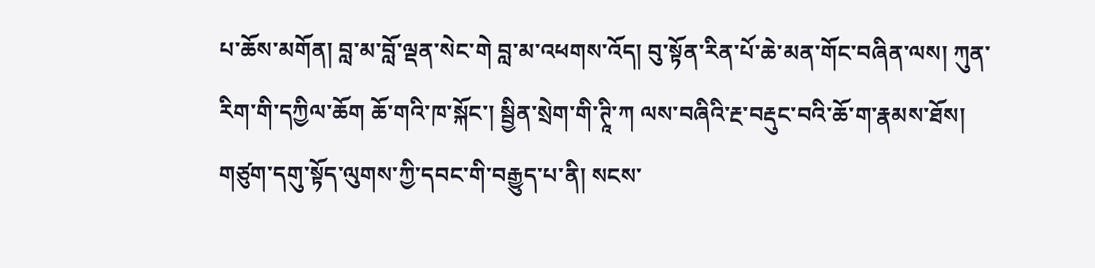པ་ཆོས་མགོན། བླ་མ་བློ་ལྡན་སེང་གེ བླ་མ་འཕགས་འོད། བུ་སྟོན་རིན་པོ་ཆེ་མན་གོང་བཞིན་ལས། ཀུན་རིག་གི་དཀྱིལ་ཆོག ཆོ་གའི་ཁ་སྐོང་། སྦྱིན་སྲེག་གི་ཊཱི་ཀ ལས་བཞིའི་རྔ་བརྡུང་བའི་ཆོ་ག་རྣམས་ཐོས། གཙུག་དགུ་སྟོད་ལུགས་ཀྱི་དབང་གི་བརྒྱུད་པ་ནི། སངས་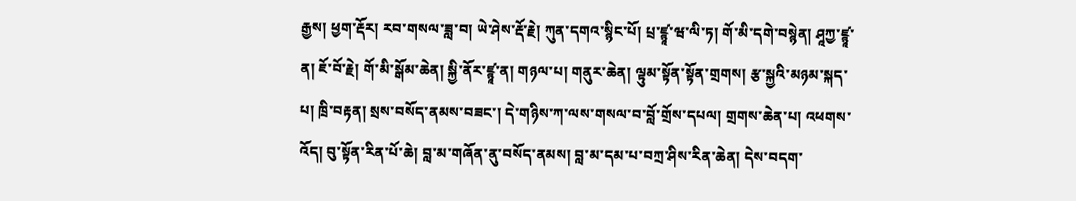རྒྱས། ཕྱག་རྡོར། རབ་གསལ་ཟླ་བ། ཡེ་ཤེས་རྡོ་རྗེ། ཀུན་དགའ་སྙིང་པོ། པྲ་ཛྙཱ་ཝ་ལི་ཏ། གོ་མི་དགེ་བསྙེན། ཤཱཀྱ་ཛྙཱ་ན། ཇོ་བོ་རྗེ། གོ་མི་སྒོམ་ཆེན། སྐྱི་ནོར་ཛྙཱ་ན། གཉལ་པ། གནུར་ཆེན། ལྟུམ་སྟོན་སྟོན་གྲགས། རྩ་སྐྱའི་མཉམ་སྐད་པ། ཁྲི་བརྟན། སྲས་བསོད་ནམས་བཟང་། དེ་གཉིས་ཀ་ལས་གསལ་བ་བློ་གྲོས་དཔལ། གྲགས་ཆེན་པ། འཕགས་འོད། བུ་སྟོན་རིན་པོ་ཆེ། བླ་མ་གཞོན་ནུ་བསོད་ནམས། བླ་མ་དམ་པ་བཀྲ་ཤིས་རིན་ཆེན། དེས་བདག་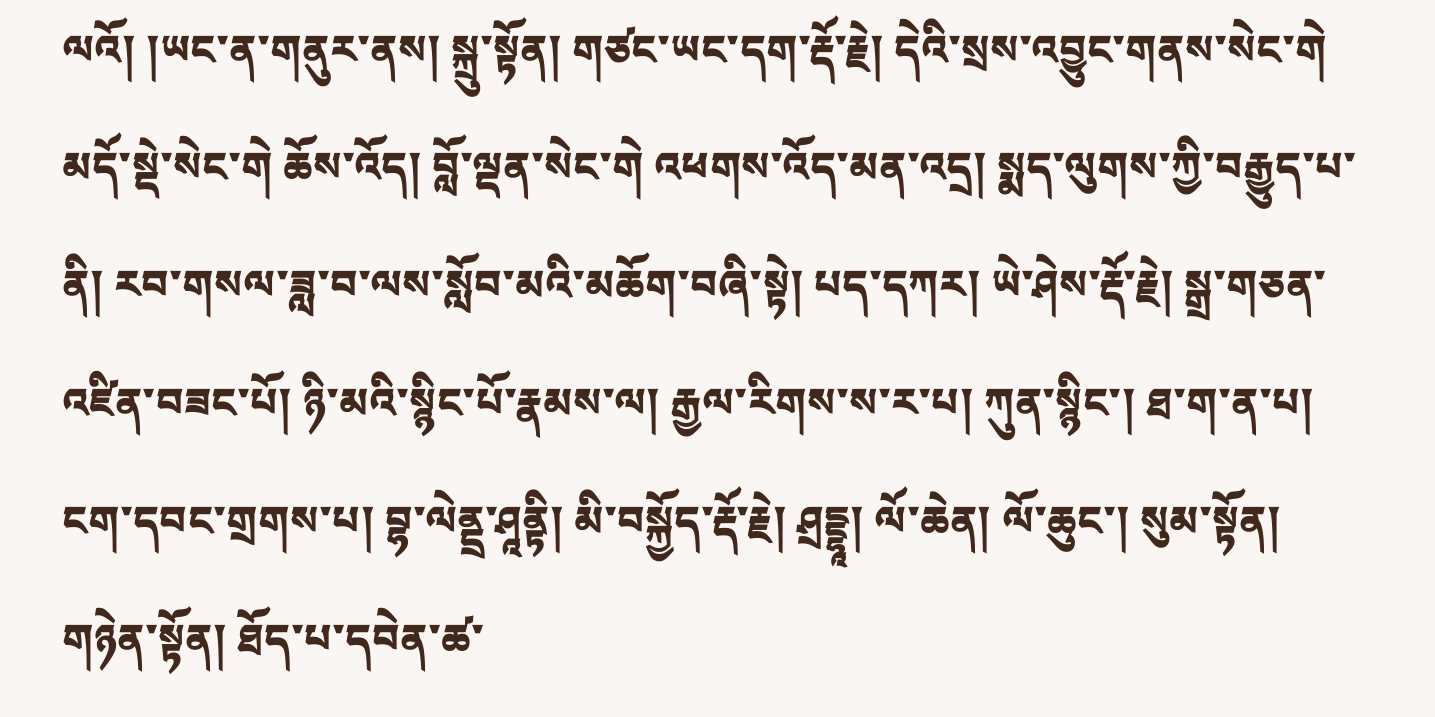ལའོ། །ཡང་ན་གནུར་ནས། སྐྲུ་སྟོན། གཙང་ཡང་དག་རྡོ་རྗེ། དེའི་སྲས་འབྱུང་གནས་སེང་གེ མདོ་སྡེ་སེང་གེ ཆོས་འོད། བློ་ལྡན་སེང་གེ འཕགས་འོད་མན་འདྲ། སྨད་ལུགས་ཀྱི་བརྒྱུད་པ་ནི། རབ་གསལ་ཟླ་བ་ལས་སློབ་མའི་མཆོག་བཞི་སྟེ། པད་དཀར། ཡེ་ཤེས་རྡོ་རྗེ། སྒྲ་གཅན་འཛིན་བཟང་པོ། ཉི་མའི་སྙིང་པོ་རྣམས་ལ། རྒྱལ་རིགས་ས་ར་པ། ཀུན་སྙིང་། ཐ་ག་ན་པ། ངག་དབང་གྲགས་པ། བྷ་ལེནྡྲ་ཤཱནྟི། མི་བསྐྱོད་རྡོ་རྗེ། ཤྲདྡྷཱ། ལོ་ཆེན། ལོ་ཆུང་། སུམ་སྟོན། གཉེན་སྟོན། ཐོད་པ་དབེན་ཚ་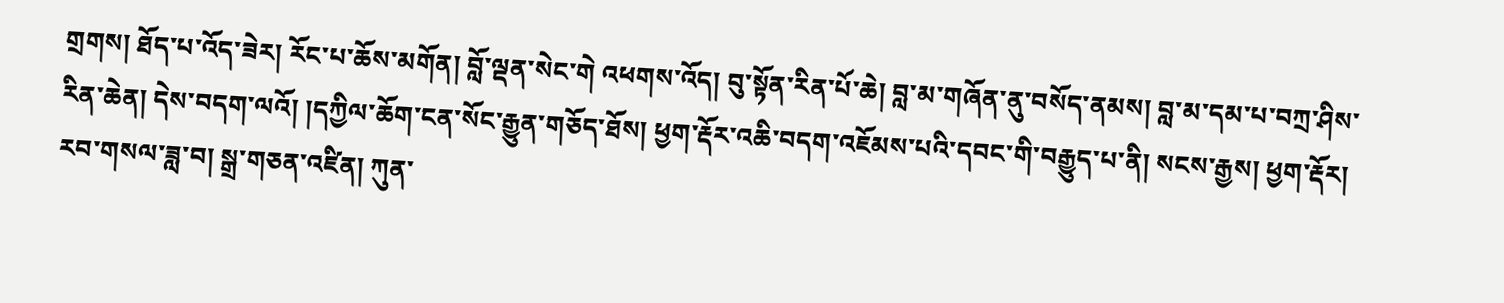གྲགས། ཐོད་པ་འོད་ཟེར། རོང་པ་ཆོས་མགོན། བློ་ལྡན་སེང་གེ འཕགས་འོད། བུ་སྟོན་རིན་པོ་ཆེ། བླ་མ་གཞོན་ནུ་བསོད་ནམས། བླ་མ་དམ་པ་བཀྲ་ཤིས་རིན་ཆེན། དེས་བདག་ལའོ། །དཀྱིལ་ཆོག་ངན་སོང་རྒྱུན་གཅོད་ཐོས། ཕྱག་རྡོར་འཆི་བདག་འཇོམས་པའི་དབང་གི་བརྒྱུད་པ་ནི། སངས་རྒྱས། ཕྱག་རྡོར། རབ་གསལ་ཟླ་བ། སྒྲ་གཅན་འཛིན། ཀུན་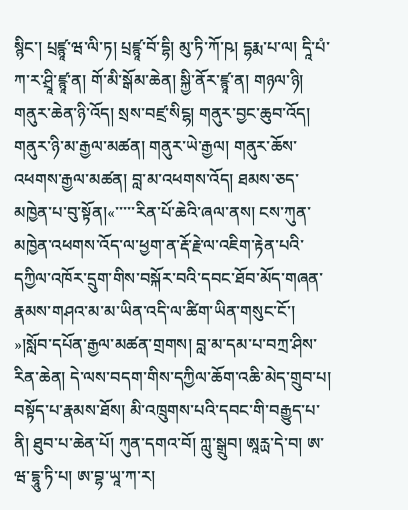སྙིང་། པྲཛྙཱ་ཝ་ལི་ཏ། པྲཛྙཱ་བོ་དྷི། མུ་ཏི་ཀོ་ཥ། དྷརྨ་པ་ལ། དཱི་པཾ་ཀ་ར་ཤྲཱི་ཛྙཱ་ན། གོ་མི་སྒོམ་ཆེན། སྐྱི་ནོར་ཛྙཱ་ན། གཉལ་ཉི། གནུར་ཆེན་ཉི་འོད། སྲས་བཛྲ་སིངྷ། གནུར་བྱང་ཆུབ་འོད། གནུར་ཉི་མ་རྒྱལ་མཚན། གནུར་ཡེ་རྒྱལ། གནུར་ཆོས་འཕགས་རྒྱལ་མཚན། བླ་མ་འཕགས་འོད། ཐམས་ཅད་མཁྱེན་པ་བུ་སྟོན།«་་་་་རིན་པོ་ཆེའི་ཞལ་ནས། ངས་ཀུན་མཁྱེན་འཕགས་འོད་ལ་ཕྱག་ན་རྡོ་རྗེ་ལ་འཇིག་རྟེན་པའི་དཀྱིལ་འཁོར་དྲུག་གིས་བསྐོར་བའི་དབང་ཐོབ་མོད་གཞན་རྣམས་གཤའ་མ་མ་ཡིན་འདི་ལ་ཚིག་ཡིན་གསུང་ངོ་། »།སློབ་དཔོན་རྒྱལ་མཚན་གྲགས། བླ་མ་དམ་པ་བཀྲ་ཤིས་རིན་ཆེན། དེ་ལས་བདག་གིས་དཀྱིལ་ཆོག་འཆི་མེད་གྲུབ་པ། བསྟོད་པ་རྣམས་ཐོས། མི་འཁྲུགས་པའི་དབང་གི་བརྒྱུད་པ་ནི། ཐུབ་པ་ཆེན་པོ། ཀུན་དགའ་བོ། ཀླུ་སྒྲུབ། ཨཱརྻ་དེ་བ། ཨ་ཝ་དྷཱུ་ཏི་པ། ཨ་བྷ་ཡཱ་ཀ་ར།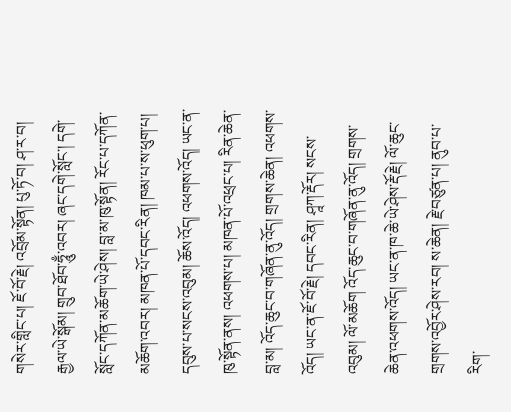གསེར་གླིང་པ། ཇོ་བོ་རྗེ། འབྲོམ་སྟོན། པུ་ཏོ་བ། ཤ་ར་བ། རྒྱལ་ཡེ་སྒོམ། གྲུབ་ཐོབ་ཧཱུྃ་འབར། ཞང་དགེ་སློང་། དགེ་སློང་དཀོན་མཆོག་ཡེ་ཤེས། བླ་མ་ཁུ་སྟོན། རོང་པ་དཀོན་མཆོག་འབར། མཁན་པོ་དབང་རིན། ཁམ་པ་ས་ཕུག་པ། དབུས་པ་སངས་འབུམ། ཆོས་འོད། འཕགས་འོད། ཡང་ན་ཁུ་སྟོན་ནས། འཕགས་པ། མཁན་པོ་འཕྲང་པ། རིན་ཆེན་བླ་མ། འོད་ཆུང་བ་གཞོན་ནུ་འོད། གྲགས་ཆེན། འཕགས་འོད། ཡང་ན་ཇོ་བོ་རྗེ། དབང་རིན། ཤཱཀ་རྡོར། སངས་འབུམ། ལོ་མཆོག འོད་ཆུང་བ་གཞོན་ནུ་འོད། གྲགས་ཆེན་འཕགས་འོད། ཡང་ན་ཁ་ཆེ་ཡེ་ཤེས་རྡོ་རྗེ། ལོ་ཆུང་གྲགས་འབྱོར་ཤེས་རབ། ས་ཆེན། རྗེ་བཙུན་པ། ནུབ་པ་རིག་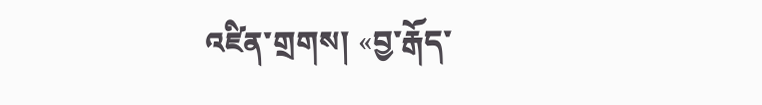འཛིན་གྲགས། «བྱ་རྒོད་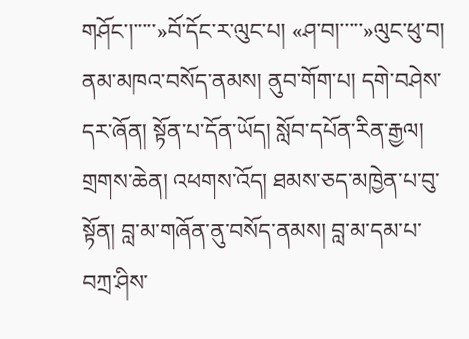གཤོང་།་་་་་»བོ་དོང་ར་ལུང་པ། «ཤ་བ།་་་་་»ལུང་ཕུ་བ། ནམ་མཁའ་བསོད་ནམས། ནུབ་གོག་པ། དགེ་བཤེས་དར་ཞོན། སྟོན་པ་དོན་ཡོད། སློབ་དཔོན་རིན་རྒྱལ། གྲགས་ཆེན། འཕགས་འོད། ཐམས་ཅད་མཁྱེན་པ་བུ་སྟོན། བླ་མ་གཞོན་ནུ་བསོད་ནམས། བླ་མ་དམ་པ་བཀྲ་ཤིས་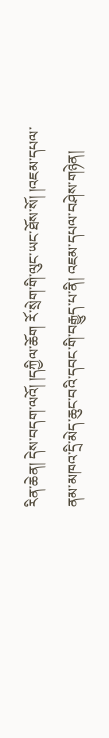རིན་ཆེན། དེས་བདག་ལའོ། །དཀྱིལ་ཆོག རོ་སྲེག་གི་ལུང་ཡང་ཐོས་སོ། །འཇམ་དཔལ་ནམ་མཁའ་དྲི་མེད་ཆུང་བའི་དབང་གི་བརྒྱུད་པ་ནི། འཇམ་དཔལ་བཤེས་གཉེན།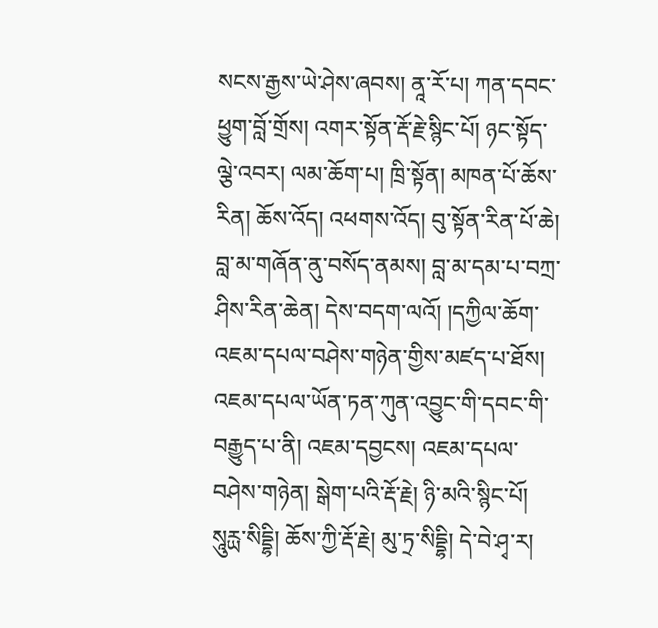སངས་རྒྱས་ཡེ་ཤེས་ཞབས། ནཱ་རོ་པ། ཀན་དབང་ཕྱུག་བློ་གྲོས། འགར་སྟོན་རྡོ་རྗེ་སྙིང་པོ། ཉང་སྟོད་ལྕེ་འབར། ལམ་ཆོག་པ། ཁྲི་སྟོན། མཁན་པོ་ཆོས་རིན། ཆོས་འོད། འཕགས་འོད། བུ་སྟོན་རིན་པོ་ཆེ། བླ་མ་གཞོན་ནུ་བསོད་ནམས། བླ་མ་དམ་པ་བཀྲ་ཤིས་རིན་ཆེན། དེས་བདག་ལའོ། །དཀྱིལ་ཆོག་འཇམ་དཔལ་བཤེས་གཉེན་གྱིས་མཛད་པ་ཐོས། འཇམ་དཔལ་ཡོན་ཏན་ཀུན་འབྱུང་གི་དབང་གི་བརྒྱུད་པ་ནི། འཇམ་དབྱངས། འཇམ་དཔལ་བཤེས་གཉེན། སྒེག་པའི་རྡོ་རྗེ། ཉི་མའི་སྙིང་པོ། སཱུརྻ་སིདྡྷི། ཆོས་ཀྱི་རྡོ་རྗེ། མུ་ཏྲ་སིདྡྷི། དེ་བེ་ཤྭ་ར།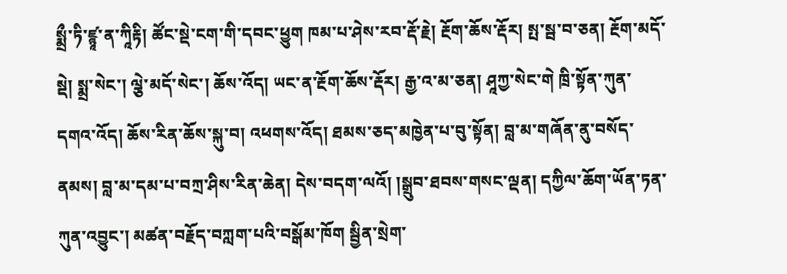སྨྲྀ་ཏི་ཛྙཱ་ན་ཀཱིརྟི། ཚོང་སྡེ་ངག་གི་དབང་ཕྱུག ཁམ་པ་ཤེས་རབ་རྡོ་རྗེ། རྔོག་ཆོས་རྡོར། སྤ་སྦ་བ་ཅན། རྔོག་མདོ་སྡེ། སྨྲ་སེང་། ལྕེ་མདོ་སེང་། ཆོས་འོད། ཡང་ན་རྔོག་ཆོས་རྡོར། རྒྱ་འ་མ་ཅན། ཤཱཀྱ་སེང་གེ ཁྲི་སྟོན་ཀུན་དགའ་འོད། ཆོས་རིན་ཆོས་སྐུ་བ། འཕགས་འོད། ཐམས་ཅད་མཁྱེན་པ་བུ་སྟོན། བླ་མ་གཞོན་ནུ་བསོད་ནམས། བླ་མ་དམ་པ་བཀྲ་ཤིས་རིན་ཆེན། དེས་བདག་ལའོ། །སྒྲུབ་ཐབས་གསང་ལྡན། དཀྱིལ་ཆོག་ཡོན་ཏན་ཀུན་འབྱུང་། མཚན་བརྗོད་བཀླག་པའི་བསྒོམ་ཁོག སྦྱིན་སྲེག་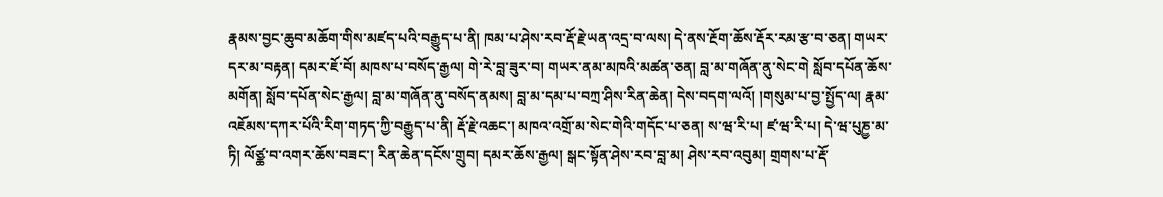རྣམས་བྱང་ཆུབ་མཆོག་གིས་མཛད་པའི་བརྒྱུད་པ་ནི། ཁམ་པ་ཤེས་རབ་རྡོ་རྗེ་ཡན་འདྲ་བ་ལས། དེ་ནས་རྔོག་ཆོས་རྡོར་རམ་རྩ་བ་ཅན། གཡར་དར་མ་བརྟན། དམར་ཇོ་བོ། མཁས་པ་བསོད་རྒྱལ། གེ་རེ་བླ་ཟུར་བ། གཡར་ནམ་མཁའི་མཚན་ཅན། བླ་མ་གཞོན་ནུ་སེང་གེ སློབ་དཔོན་ཆོས་མགོན། སློབ་དཔོན་སེང་རྒྱལ། བླ་མ་གཞོན་ནུ་བསོད་ནམས། བླ་མ་དམ་པ་བཀྲ་ཤིས་རིན་ཆེན། དེས་བདག་ལའོ། །གསུམ་པ་བྱ་སྤྱོད་ལ། རྣམ་འཇོམས་དཀར་པོའི་རིག་གཏད་ཀྱི་བརྒྱུད་པ་ནི། རྡོ་རྗེ་འཆང་། མཁའ་འགྲོ་མ་སེང་གེའི་གདོང་པ་ཅན། ས་ཝ་རི་པ། ཛ་ཝ་རི་པ། དེ་ཝ་པུཎྱ་མ་ཏི། ལོཙྪ་བ་འགར་ཆོས་བཟང་། རིན་ཆེན་དངོས་གྲུབ། དམར་ཆོས་རྒྱལ། སྒང་སྟོན་ཤེས་རབ་བླ་མ། ཤེས་རབ་འབུམ། གྲགས་པ་རྡོ་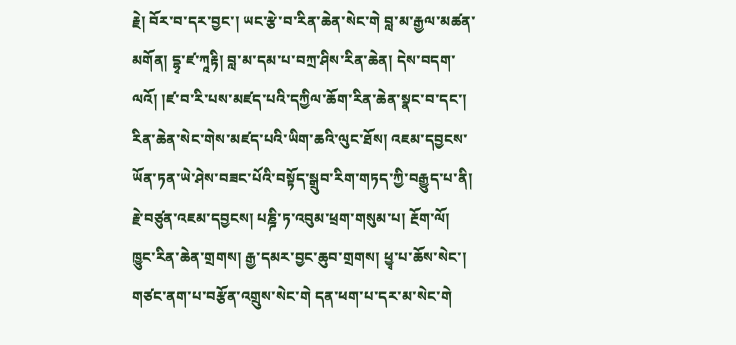རྗེ། བོར་བ་དར་བྱང་། ཡང་རྩེ་བ་རིན་ཆེན་སེང་གེ བླ་མ་རྒྱལ་མཚན་མགོན། དྷྭ་ཛ་ཀཱརྟི། བླ་མ་དམ་པ་བཀྲ་ཤིས་རིན་ཆེན། དེས་བདག་ལའོ། །ཛ་བ་རི་པས་མཛད་པའི་དཀྱིལ་ཆོག་རིན་ཆེན་སྣང་བ་དང་། རིན་ཆེན་སེང་གེས་མཛད་པའི་ཡིག་ཆའི་ལུང་ཐོས། འཇམ་དབྱངས་ཡོན་ཏན་ཡེ་ཤེས་བཟང་པོའི་བསྟོད་སྒྲུབ་རིག་གཏད་ཀྱི་བརྒྱུད་པ་ནི། རྗེ་བཙུན་འཇམ་དབྱངས། པཎྜི་ཏ་འབུམ་ཕྲག་གསུམ་པ། རྔོག་ལོ། ཁྱུང་རིན་ཆེན་གྲགས། རྒྱ་དམར་བྱང་ཆུབ་གྲགས། ཕྱྭ་པ་ཆོས་སེང་། གཙང་ནག་པ་བརྩོན་འགྲུས་སེང་གེ དན་ཕག་པ་དར་མ་སེང་གེ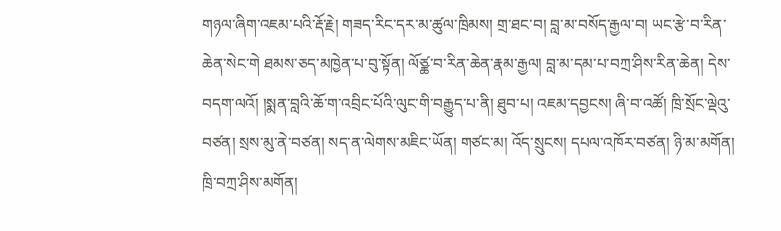གཉལ་ཞིག་འཇམ་པའི་རྡོ་རྗེ། གཟད་རིང་དར་མ་ཚུལ་ཁྲིམས། གྲ་ཐང་བ། བླ་མ་བསོད་རྒྱལ་བ། ཡང་རྩེ་བ་རིན་ཆེན་སེང་གེ ཐམས་ཅད་མཁྱེན་པ་བུ་སྟོན། ལོཙྪ་བ་རིན་ཆེན་རྣམ་རྒྱལ། བླ་མ་དམ་པ་བཀྲ་ཤིས་རིན་ཆེན། དེས་བདག་ལའོ། །སྨན་བླའི་ཆོ་ག་འབྲིང་པོའི་ལུང་གི་བརྒྱུད་པ་ནི། ཐུབ་པ། འཇམ་དབྱངས། ཞི་བ་འཚོ། ཁྲི་སྲོང་ལྡེའུ་བཙན། སྲས་མུ་ནེ་བཙན། སད་ན་ལེགས་མཇིང་ཡོན། གཙང་མ། འོད་སྲུངས། དཔལ་འཁོར་བཙན། ཉི་མ་མགོན། ཁྲི་བཀྲ་ཤིས་མགོན།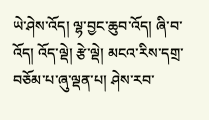ཡེ་ཤེས་འོད། ལྷ་བྱང་ཆུབ་འོད། ཞི་བ་འོད། འོད་ལྡེ། རྩེ་ལྡེ། མངའ་རིས་དགྲ་བཅོམ་པ་ཞུ་ལྡན་པ། ཤེས་རབ་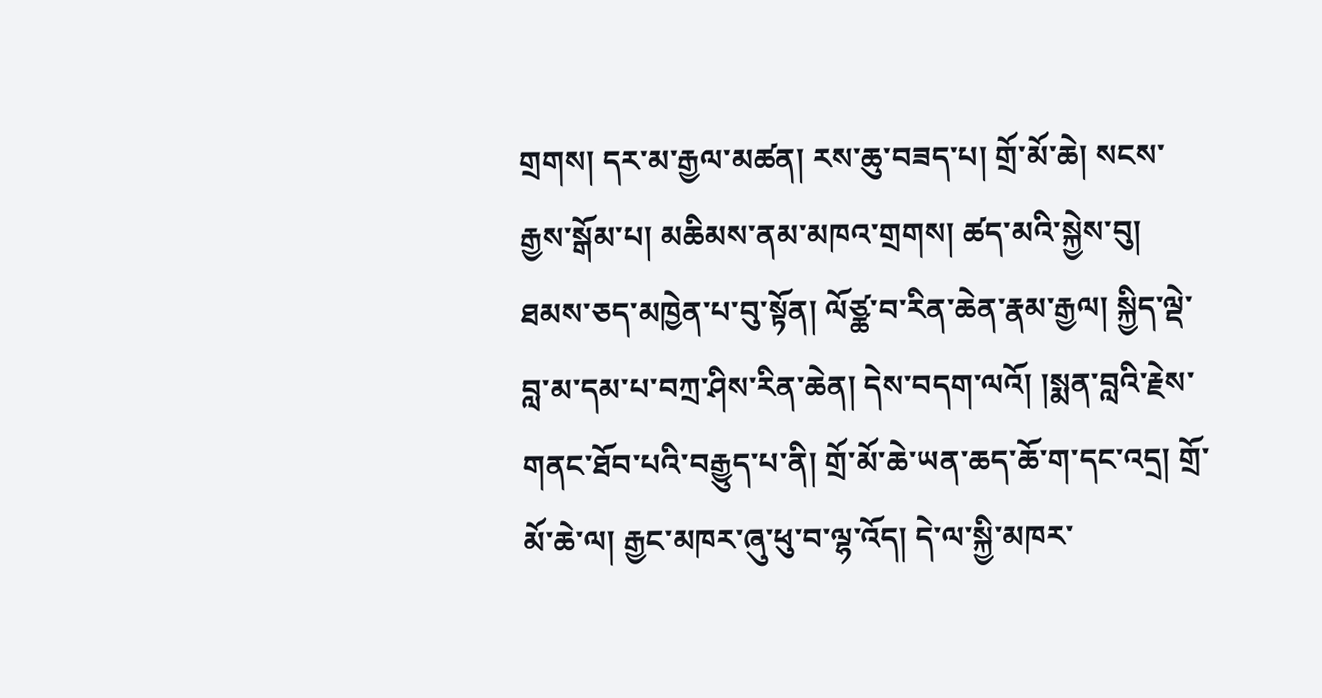གྲགས། དར་མ་རྒྱལ་མཚན། རས་ཆུ་བཟད་པ། གྲོ་མོ་ཆེ། སངས་རྒྱས་སྒོམ་པ། མཆིམས་ནམ་མཁའ་གྲགས། ཚད་མའི་སྐྱེས་བུ། ཐམས་ཅད་མཁྱེན་པ་བུ་སྟོན། ལོཙྪ་བ་རིན་ཆེན་རྣམ་རྒྱལ། སྐྱིད་ལྡེ་བླ་མ་དམ་པ་བཀྲ་ཤིས་རིན་ཆེན། དེས་བདག་ལའོ། །སྨན་བླའི་རྗེས་གནང་ཐོབ་པའི་བརྒྱུད་པ་ནི། གྲོ་མོ་ཆེ་ཡན་ཆད་ཆོ་ག་དང་འདྲ། གྲོ་མོ་ཆེ་ལ། རྒྱང་མཁར་ཞུ་ཕུ་བ་ལྷ་འོད། དེ་ལ་སྐྱི་མཁར་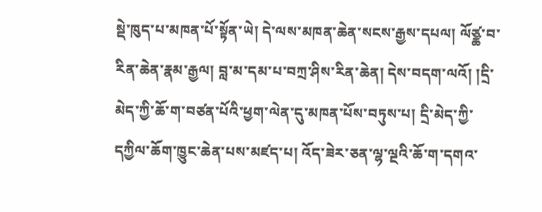སྡེ་ཁུད་པ་མཁན་པོ་སྟོན་ཡེ། དེ་ལས་མཁན་ཆེན་སངས་རྒྱས་དཔལ། ལོཙྪ་བ་རིན་ཆེན་རྣམ་རྒྱལ། བླ་མ་དམ་པ་བཀྲ་ཤིས་རིན་ཆེན། དེས་བདག་ལའོ། །དྲི་མེད་ཀྱི་ཆོ་ག་བཙན་པོའི་ཕྱག་ལེན་དུ་མཁན་པོས་བཏུས་པ། དྲི་མེད་ཀྱི་དཀྱིལ་ཆོག་ཁྱུང་ཆེན་པས་མཛད་པ། འོད་ཟེར་ཅན་ལྷ་ལྔའི་ཆོ་ག་དགའ་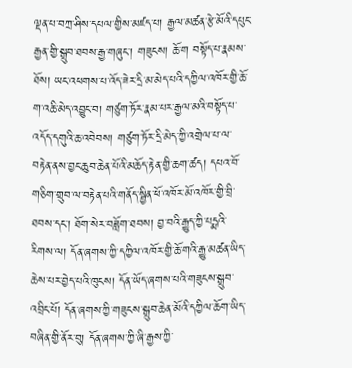ལྡན་པ་བཀྲ་ཤིས་དཔལ་གྱིས་མཛད་པ། རྒྱལ་མཚན་རྩེ་མོའི་དཔུང་རྒྱན་གྱི་སྒྲུབ་ཐབས་རྒྱ་གཞུང་། གཟུངས། ཆོ་ག བསྟོད་པ་རྣམས་ཐོས། ཡང་འཕགས་པ་འོད་ཟེར་དྲི་མ་མེད་པའི་དཀྱིལ་འཁོར་གྱི་ཆོ་ག་འཆི་མེད་འབྱུང་བ། གཙུག་ཏོར་རྣམ་པར་རྒྱལ་མའི་བསྟོད་པ་འདོད་དགུའི་ཆ་འབེབས། གཙུག་ཏོར་དྲི་མེད་ཀྱི་འགྲེལ་པ་ལ་བརྟེན་ནས་བྱང་ཆུབ་ཆེན་པོའི་མཆོད་རྟེན་གྱི་ཆག་ཚད། དཔའ་བོ་གཅིག་གྲུབ་ལ་བརྟེན་པའི་གནོད་སྦྱིན་ཕོ་འཁོར་མོ་འཁོར་གྱི་བྲི་ཐབས་དང་། ཐོག་སེར་བཟློག་ཐབས། བྱ་བའི་རྒྱུད་ཀྱི་པདྨའི་རིགས་ལ། དོན་ཞགས་ཀྱི་དཀྱིལ་འཁོར་གྱི་ཆོ་གའི་རྒྱུ་མཚན་ཡིད་ཆེས་པར་བྱེད་པའི་ཁུངས། དོན་ཡོད་ཞགས་པའི་གཟུངས་སྒྲུབ་འབྲིང་པོ། དོན་ཞགས་ཀྱི་གཟུངས་སྒྲུབ་ཆེན་མོའི་དཀྱིལ་ཆོག་ཡིད་བཞིན་གྱི་ནོར་བུ། དོན་ཞགས་ཀྱི་ཞི་རྒྱས་ཀྱི་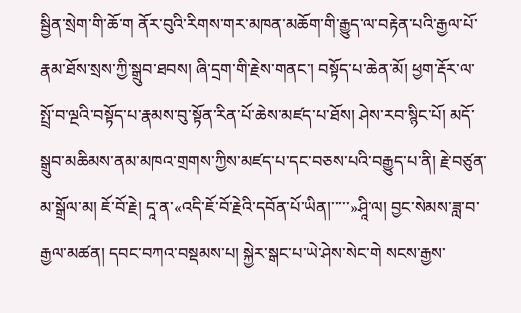སྦྱིན་སྲེག་གི་ཆོ་ག ནོར་བུའི་རིགས་གར་མཁན་མཆོག་གི་རྒྱུད་ལ་བརྟེན་པའི་རྒྱལ་པོ་རྣམ་ཐོས་སྲས་ཀྱི་སྒྲུབ་ཐབས། ཞི་དྲག་གི་རྗེས་གནང་། བསྟོད་པ་ཆེན་མོ། ཕྱག་རྡོར་ལ་སྤྲོ་བ་ལྔའི་བསྟོད་པ་རྣམས་བུ་སྟོན་རིན་པོ་ཆེས་མཛད་པ་ཐོས། ཤེས་རབ་སྙིང་པོ། མདོ་སྒྲུབ་མཆིམས་ནམ་མཁའ་གྲགས་ཀྱིས་མཛད་པ་དང་བཅས་པའི་བརྒྱུད་པ་ནི། རྗེ་བཙུན་མ་སྒྲོལ་མ། ཇོ་བོ་རྗེ། དཱ་ན་«འདི་ཇོ་བོ་རྗེའི་དབོན་པོ་ཡིན།་་་་་»ཤཱི་ལ། བྱང་སེམས་ཟླ་བ་རྒྱལ་མཚན། དབང་བཀའ་བསྡམས་པ། སྐྱེར་སྒང་པ་ཡེ་ཤེས་སེང་གེ སངས་རྒྱས་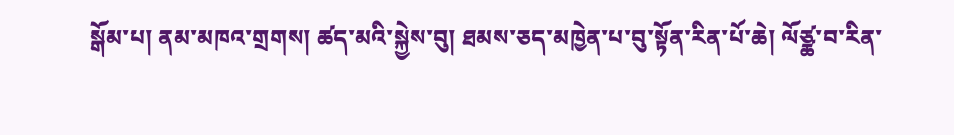སྒོམ་པ། ནམ་མཁའ་གྲགས། ཚད་མའི་སྐྱེས་བུ། ཐམས་ཅད་མཁྱེན་པ་བུ་སྟོན་རིན་པོ་ཆེ། ལོཙྪ་བ་རིན་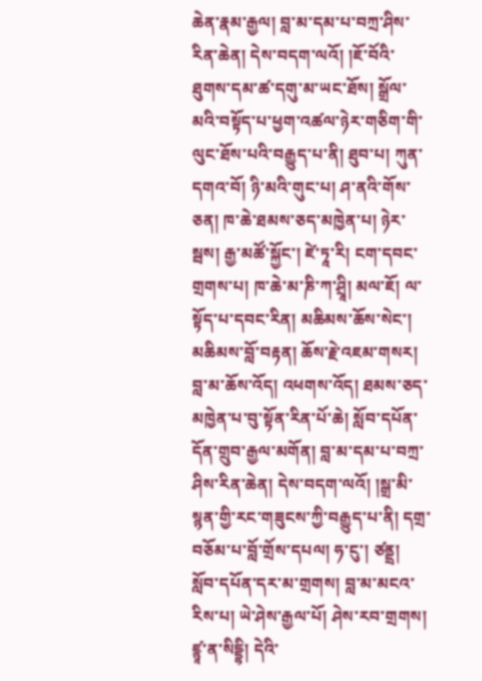ཆེན་རྣམ་རྒྱལ། བླ་མ་དམ་པ་བཀྲ་ཤིས་རིན་ཆེན། དེས་བདག་ལའོ། །ཇོ་བོའི་ཐུགས་དམ་ཚ་དགུ་མ་ཡང་ཐོས། སྒྲོལ་མའི་བསྟོད་པ་ཕྱག་འཚལ་ཉེར་གཅིག་གི་ལུང་ཐོས་པའི་བརྒྱུད་པ་ནི། ཐུབ་པ། ཀུན་དགའ་བོ། ཉི་མའི་གུང་པ། ཤ་ནའི་གོས་ཅན། ཁ་ཆེ་ཐམས་ཅད་མཁྱེན་པ། ཉེར་སྦས། རྒྱ་མཚོ་སྐྱོང་། ཛེ་ཏཱ་རི། ངག་དབང་གྲགས་པ། ཁ་ཆེ་མ་ཎི་ཀ་ཤྲཱི། མལ་ཇོ། ལ་སྟོད་པ་དབང་རིན། མཆིམས་ཆོས་སེང་། མཆིམས་བློ་བརྟན། ཆོས་རྗེ་འཇམ་གསར། བླ་མ་ཆོས་འོད། འཕགས་འོད། ཐམས་ཅད་མཁྱེན་པ་བུ་སྟོན་རིན་པོ་ཆེ། སློབ་དཔོན་དོན་གྲུབ་རྒྱལ་མགོན། བླ་མ་དམ་པ་བཀྲ་ཤིས་རིན་ཆེན། དེས་བདག་ལའོ། །སྒྲ་མི་སྙན་གྱི་རང་གཟུངས་ཀྱི་བརྒྱུད་པ་ནི། དགྲ་བཅོམ་པ་བློ་གྲོས་དཔལ། ཧ་ངུ་། ཙནྡྲ། སློབ་དཔོན་དར་མ་གྲགས། བླ་མ་མངའ་རིས་པ། ཡེ་ཤེས་རྒྱལ་པོ། ཤེས་རབ་གྲགས། ཛྙཱ་ན་སིདྡྷི། དེའི་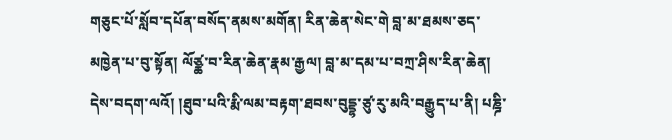གཅུང་པོ་སློབ་དཔོན་བསོད་ནམས་མགོན། རིན་ཆེན་སེང་གེ བླ་མ་ཐམས་ཅད་མཁྱེན་པ་བུ་སྟོན། ལོཙྪ་བ་རིན་ཆེན་རྣམ་རྒྱལ། བླ་མ་དམ་པ་བཀྲ་ཤིས་རིན་ཆེན། དེས་བདག་ལའོ། །ཐུབ་པའི་རྨི་ལམ་བརྟག་ཐབས་བུདྡྷ་ཙུ་རུ་མའི་བརྒྱུད་པ་ནི། པཎྜི་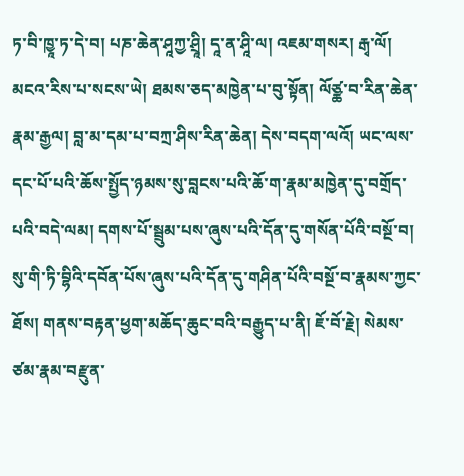ཏ་བི་ཁྱཱ་ཏ་དེ་བ། པཎ་ཆེན་ཤཱཀྱ་ཤྲཱི། དཱ་ན་ཤཱི་ལ། འཇམ་གསར། རྒྭ་ལོ། མངའ་རིས་པ་སངས་ཡེ། ཐམས་ཅད་མཁྱེན་པ་བུ་སྟོན། ལོཙྪ་བ་རིན་ཆེན་རྣམ་རྒྱལ། བླ་མ་དམ་པ་བཀྲ་ཤིས་རིན་ཆེན། དེས་བདག་ལའོ། ཡང་ལས་དང་པོ་པའི་ཆོས་སྤྱོད་ཉམས་སུ་བླངས་པའི་ཆོ་ག་རྣམ་མཁྱེན་དུ་བགྲོད་པའི་བདེ་ལམ། དགས་པོ་སྦྲུམ་པས་ཞུས་པའི་དོན་དུ་གསོན་པོའི་བསྔོ་བ། སུ་གི་ཏི་བྷིའི་དབོན་པོས་ཞུས་པའི་དོན་དུ་གཤིན་པོའི་བསྔོ་བ་རྣམས་ཀྱང་ཐོས། གནས་བརྟན་ཕྱག་མཆོད་ཆུང་བའི་བརྒྱུད་པ་ནི། ཇོ་བོ་རྗེ། སེམས་ཙམ་རྣམ་བརྫུན་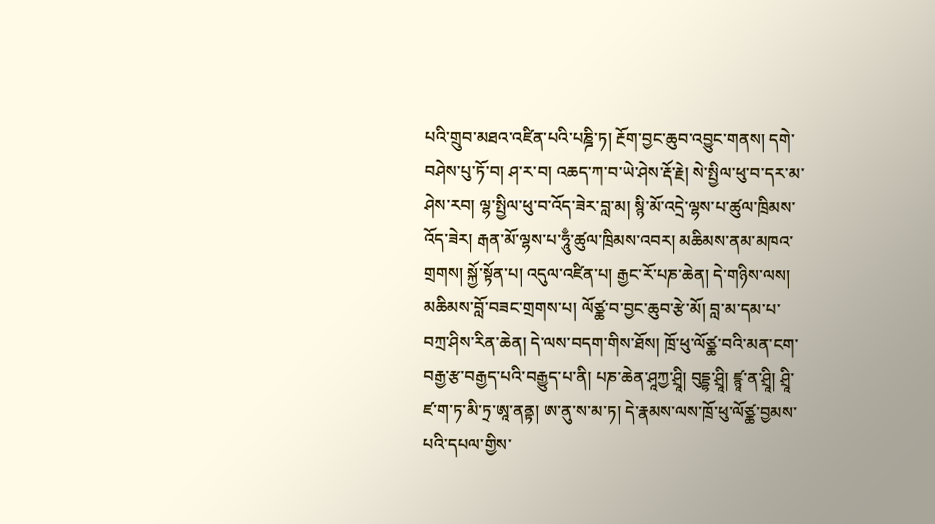པའི་གྲུབ་མཐའ་འཛིན་པའི་པཎྜི་ཏ། རྔོག་བྱང་ཆུབ་འབྱུང་གནས། དགེ་བཤེས་པུ་ཏོ་བ། ཤ་ར་བ། འཆད་ཀ་བ་ཡེ་ཤེས་རྡོ་རྗེ། སེ་སྤྱིལ་ཕུ་བ་དར་མ་ཤེས་རབ། ལྷ་སྤྱིལ་ཕུ་བ་འོད་ཟེར་བླ་མ། སྙི་མོ་འདྲེ་ལྷས་པ་ཚུལ་ཁྲིམས་འོད་ཟེར། རྒན་མོ་ལྷས་པ་ཧཱུྃ་ཚུལ་ཁྲིམས་འབར། མཆིམས་ནམ་མཁའ་གྲགས། སྐྱོ་སྟོན་པ། འདུལ་འཛིན་པ། རྒྱང་རོ་པཎ་ཆེན། དེ་གཉིས་ལས། མཆིམས་བློ་བཟང་གྲགས་པ། ལོཙྪ་བ་བྱང་ཆུབ་རྩེ་མོ། བླ་མ་དམ་པ་བཀྲ་ཤིས་རིན་ཆེན། དེ་ལས་བདག་གིས་ཐོས། ཁྲོ་ཕུ་ལོཙྪ་བའི་མན་ངག་བརྒྱ་རྩ་བརྒྱད་པའི་བརྒྱུད་པ་ནི། པཎ་ཆེན་ཤཱཀྱ་ཤྲཱི། བུདྡྷ་ཤྲཱི། ཛྙཱ་ན་ཤྲཱི། ཤྲཱི་ཛ་ག་ཏ་མི་ཏྲ་ཨཱ་ནནྟ། ཨ་ནུ་ས་མ་ཏ། དེ་རྣམས་ལས་ཁྲོ་ཕུ་ལོཙྪ་བྱམས་པའི་དཔལ་གྱིས་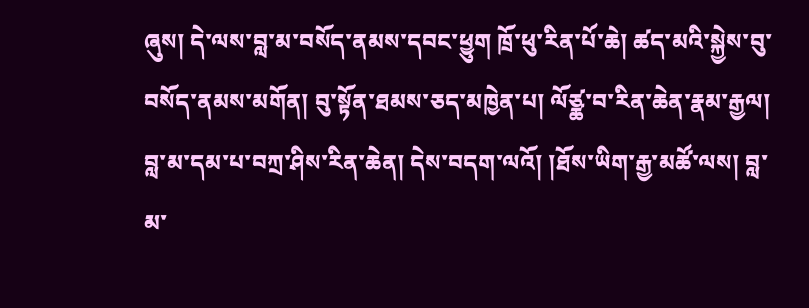ཞུས། དེ་ལས་བླ་མ་བསོད་ནམས་དབང་ཕྱུག ཁྲོ་ཕུ་རིན་པོ་ཆེ། ཚད་མའི་སྐྱེས་བུ་བསོད་ནམས་མགོན། བུ་སྟོན་ཐམས་ཅད་མཁྱེན་པ། ལོཙྪ་བ་རིན་ཆེན་རྣམ་རྒྱལ། བླ་མ་དམ་པ་བཀྲ་ཤིས་རིན་ཆེན། དེས་བདག་ལའོ། །ཐོས་ཡིག་རྒྱ་མཚོ་ལས། བླ་མ་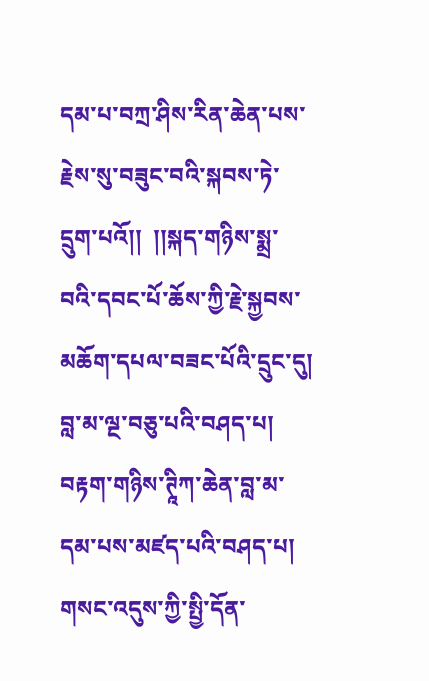དམ་པ་བཀྲ་ཤིས་རིན་ཆེན་པས་རྗེས་སུ་བཟུང་བའི་སྐབས་ཏེ་དྲུག་པའོ།།  །།སྐད་གཉིས་སྨྲ་བའི་དབང་པོ་ཆོས་ཀྱི་རྗེ་སྐྱབས་མཆོག་དཔལ་བཟང་པོའི་དྲུང་དུ། བླ་མ་ལྔ་བཅུ་པའི་བཤད་པ། བརྟག་གཉིས་ཊཱིཀ་ཆེན་བླ་མ་དམ་པས་མཛད་པའི་བཤད་པ། གསང་འདུས་ཀྱི་སྤྱི་དོན་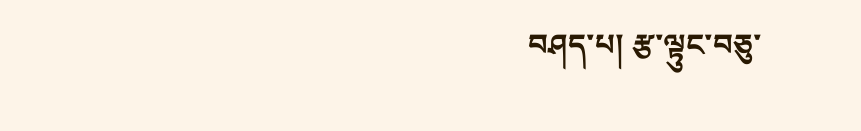བཤད་པ། རྩ་ལྟུང་བཅུ་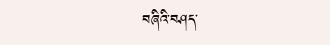བཞིའི་བཤད་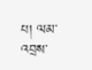པ། ལམ་འབྲས་